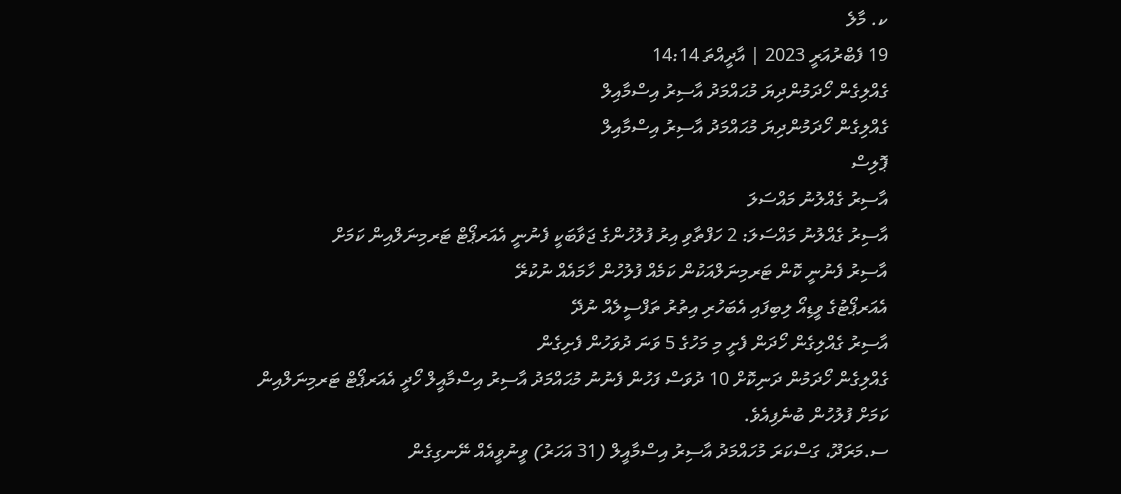ކ. މާލެ
19 ފެބްރުއަރީ 2023 | އާދީއްތަ 14:14
ގެއްލިގެން ހޯދަމުންދިޔަ މުޙައްމަދު އާސިރު އިސްމާއިލް
ގެއްލިގެން ހޯދަމުންދިޔަ މުޙައްމަދު އާސިރު އިސްމާއިލް
ޕޮލިސް
އާސިރު ގެއްލުނު މައްސަލަ
އާސިރު ގެއްލުނު މައްސަލަ: 2 ހަފްތާވި އިރު ފުލުހުންގެ ޖަވާބަކީ ފެނުނީ އެއަރޕޯޓް ޓަރމިނަލްއިން ކަމަށް
އާސިރު ފެނުނީ ކޮން ޓަރމިނަލްއަކުން ކަމެއް ފުލުހުން ހާމައެއް ނުކުރޭ
އެއަރޕޯޓުގެ ވީޑިއޯ ލިބިފައި އެބަހުރި އިތުރު ތަފްސީލެއް ނުދޭ
އާސިރު ގެއްލިގެން ހޯދަން ފެށީ މި މަހުގެ 5 ވަނަ ދުވަހުން ފެށިގެން
ގެއްލިގެން ހޯދަމުން ދަނިކޮށް 10 ދުވަސް ފަހުން ފެނުނު މުޙައްމަދު އާސިރު އިސްމާއީލް ހޯދީ އެއަރޕޯޓް ޓަރމިނަލްއިން ކަމަށް ފުލުހުން ބުނެފިއެވެ.
ސ.މަރަދޫ، ގަސްކަރަ މުހައްމަދު އާސިރު އިސްމާއީލް (31 އަހަރު) ވީނުވީއެއް ނޭނގިގެން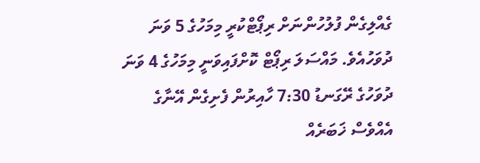ގެއްލިގެން ފުލުހުންނަށް ރިޕޯޓްކުރީ މިމަހުގެ 5 ވަނަ ދުވަހުއެވެ. މައްސަލަ ރިޕޯޓް ކޮށްފައިވަނީ މިމަހުގެ 4 ވަނަ ދުވަހުގެ ރޭގަނޑު 7:30 ހާއިރުން ފެށިގެން އޭނާގެ އެއްވެސް ޚަބަރެއް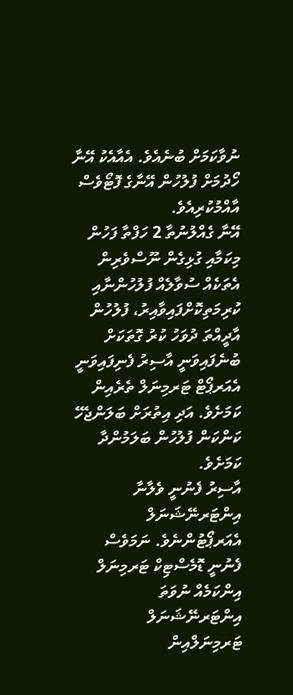ނުވާކަމަށް ބުނެއެވެ. އެއާއެކު އޭނާ ހޯދުމަށް ފުލުހުން އޭނާގެ ފޮޓޯވެސް އާއްމުކުރިއެވެ.
އޭނާ ގެއްލުނުތާ 2 ހަފްތާ ފަހުން މިކަމާއި ގުޅިގެން ނޫސްވެރިން އެތަކެއް ސުވާލެއް ފުލުހުންނާއި ކުރިމަތިކޮށްފައިވާއިރު، ފުލުހުން އާދީއްތަ ދުވަހު ކުރު ގޮތަކަށް ބުނެފައިވަނީ އާސިރު ފެނިފައިވަނީ އެއަރޕޯޓް ޓަރމިނަލް ތެރެއިން ކަމަށެވެ. އަދި އިތުރަށް ބަލަންޖެހޭ ކަންކަން ފުލުހުން ބަލަމުންދާ ކަމަށެވެ.
އާސިރު ފެނުނީ ވެލާނާ އިންޓަރނޭޝަނަލް އެއަރޕޯޓުންނެވެ. ނަމަވެސް ފެނުނީ ޑޮމެސްޓިކް ޓަރމިނަލް އިންކަމެއް ނުވަތަ އިންޓަރނޭޝަނަލް ޓަރމިނަލްއިން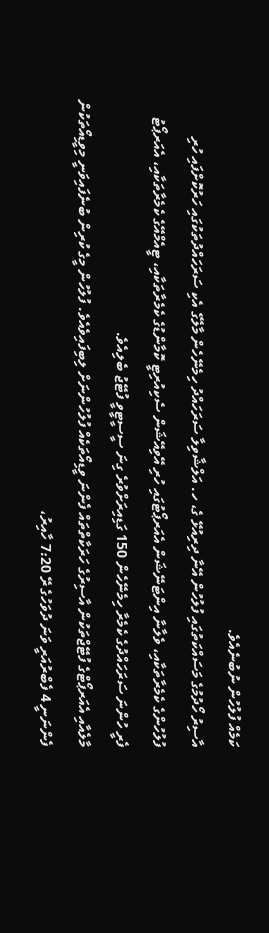ކަމެއް ފުލުހުން ނުބުނެއެވެ.
އާސިރު ހޯދުމުގެ މަސައްކަތުގައި ފުލުހުން އޭނާ ދިރިއުޅޭ ގެ، ހ. އަލްޝާވިލާ ސަރަހައްދު ހިމެނޭހެން މާލޭގެ އެކި ސަރަހައްދުތަކުގައި ހަރުކޮށްފައި ހުރި ފުލުހުންގެ ކެމެރާތަކާއި، ވެލާނާ އިންޓަނޭޝަން އެއަރޕޯޓުގައި ހުރި އޭވިއޭޝަން ސެކިއުރިޓީ ކޮމާންޑުގެ ކެމެރާތަކާއި، ޓީއެމްއޭގެ ކެމެރާތަކާއި، އެއަރޕޯޓު ފެރީ ހުންނަ ސަރަހައްދުގެ ކެމެރާ ހިމެނޭހެން 150 ގަޑިއިރަށްވުރެ ގިނަ ސީސީޓީވީ ފުޓޭޖު ބެލިއެވެ.
މާލެއާއި އެއަރޕޯޓްގެ ފުޓޭޖްތަކުން އާސިރުގެ ހަރަކާތްތައް ފެންނަ ވީޑިއޯތަކެއް ފުލުހުންނަށް ލިބިފައިވެއެވެ. ފުލުހުން މީގެ ކުރިން ބުނެފައިވަނީ މިވީޑިއޯތަކުން ފެންނަނީ 4 ފެބްރުއަރީ ވަނަ ދުވަހުގެ ރޭ 7:20 ހާއިރު،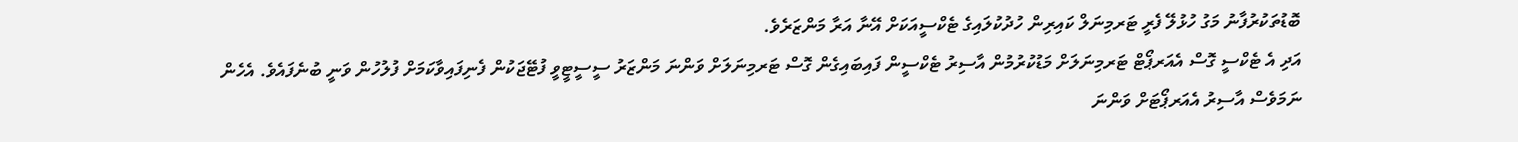ބޮޑުތަކުރުފާނު މަގު ހުޅުލޭ ފެރީ ޓަރމިނަލް ކައިރިން ހުދުކުލައިގެ ޓެކްސީއަކަށް އޭނާ އަރާ މަންޒަރެވެ.
އަދި އެ ޓެކްސީ ގޮސް އެއަރޕޯޓް ޓަރމިނަލަށް މަޑުކުރުމުން އާސިރު ޓެކްސީން ފައިބައިގެން ގޮސް ޓަރމިނަލަށް ވަންނަ މަންޒަރު ސީސީޓީވީ ފުޓޭޖަކުން ފެނިފައިވާކަމަށް ފުލުހުން ވަނީ ބުނެފައެވެ. އެހެން ނަމަވެސް އާސިރު އެއަރޕޯޓަށް ވަންނަ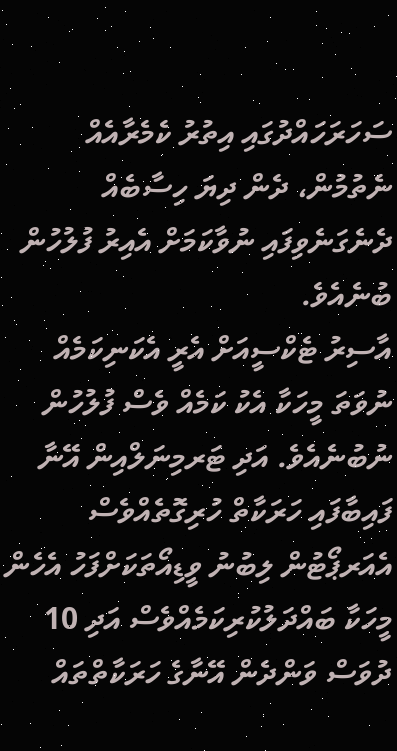ސަހަރަހައްދުގައި އިތުރު ކެމެރާއެއް ނެތުމުން، ދެން ދިޔަ ހިސާބެއް ދެނެގަނެވިފައި ނުވާކަމަށް އެއިރު ފުލުހުން ބުނެއެވެ.
އާސިރު ޓެކްސީއަށް އެރީ އެކަނިކަމެއް ނުވަތަ މީހަކާ އެކު ކަމެއް ވެސް ފުލުހުން ނުބުނެއެވެ. އަދި ޓަރމިނަލްއިން އޭނާ ފައިބާފައި ހަރަކާތް ހުރިގޮތެއްވެސް އެއަރޕޯޓުން ލިބުނު ވީޑިއޯތަކަށްފަހު އެހެން މީހަކާ ބައްދަލުކުރިކަމެއްވެސް އަދި 10 ދުވަސް ވަންދެން އޭނާގެ ހަރަކާތްތައް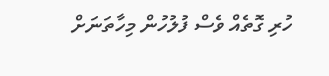ހުރި ގޮތެއް ވެސް ފުލުހުން މިހާތަނަށް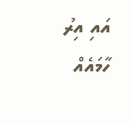އައި އިރު ހާމައެއް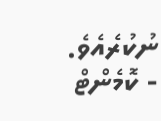ނުކުރެއެވެ.
- ކޮމެންޓް